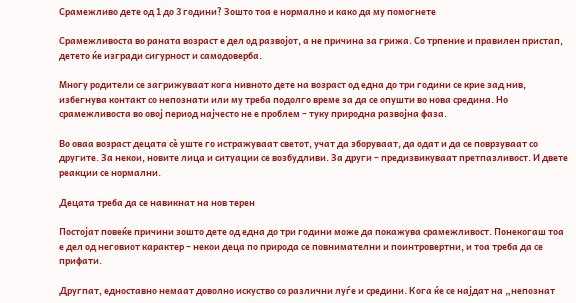Срамежливо дете од 1 до 3 години? Зошто тоа е нормално и како да му помогнете

Срамежливоста во раната возраст е дел од развојот, а не причина за грижа. Со трпение и правилен пристап, детето ќе изгради сигурност и самодоверба.

Многу родители се загрижуваат кога нивното дете на возраст од една до три години се крие зад нив, избегнува контакт со непознати или му треба подолго време за да се опушти во нова средина. Но срамежливоста во овој период најчесто не е проблем – туку природна развојна фаза.

Во оваа возраст децата сè уште го истражуваат светот, учат да зборуваат, да одат и да се поврзуваат со другите. За некои, новите лица и ситуации се возбудливи. За други – предизвикуваат претпазливост. И двете реакции се нормални.

Децата треба да се навикнат на нов терен

Постојат повеќе причини зошто дете од една до три години може да покажува срамежливост. Понекогаш тоа е дел од неговиот карактер – некои деца по природа се повнимателни и поинтровертни, и тоа треба да се прифати.

Другпат, едноставно немаат доволно искуство со различни луѓе и средини. Кога ќе се најдат на „непознат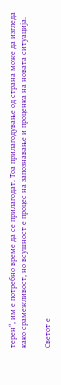терен“, им е потребно време да се прилагодат. Тоа прилагодување од страна може да изгледа како срамежливост, но всушност е процес на запознавање и проценка на новата ситуација.

Светот е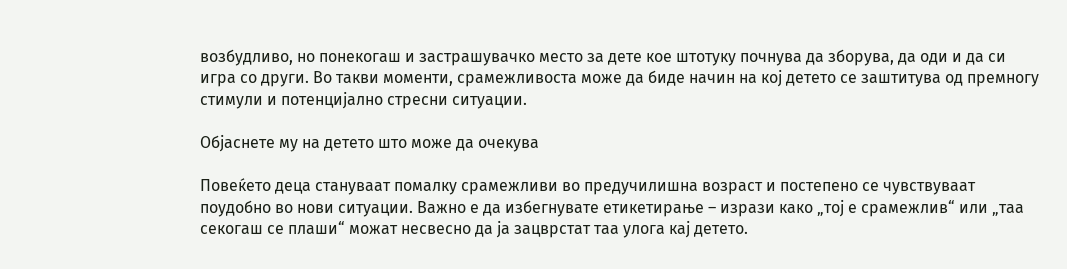возбудливо, но понекогаш и застрашувачко место за дете кое штотуку почнува да зборува, да оди и да си игра со други. Во такви моменти, срамежливоста може да биде начин на кој детето се заштитува од премногу стимули и потенцијално стресни ситуации.

Објаснете му на детето што може да очекува

Повеќето деца стануваат помалку срамежливи во предучилишна возраст и постепено се чувствуваат поудобно во нови ситуации. Важно е да избегнувате етикетирање – изрази како „тој е срамежлив“ или „таа секогаш се плаши“ можат несвесно да ја зацврстат таа улога кај детето.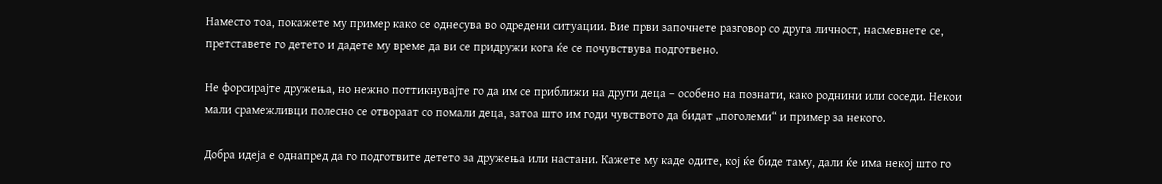Наместо тоа, покажете му пример како се однесува во одредени ситуации. Вие први започнете разговор со друга личност, насмевнете се, претставете го детето и дадете му време да ви се придружи кога ќе се почувствува подготвено.

Не форсирајте дружења, но нежно поттикнувајте го да им се приближи на други деца – особено на познати, како роднини или соседи. Некои мали срамежливци полесно се отвораат со помали деца, затоа што им годи чувството да бидат „поголеми“ и пример за некого.

Добра идеја е однапред да го подготвите детето за дружења или настани. Кажете му каде одите, кој ќе биде таму, дали ќе има некој што го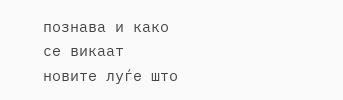познава и како се викаат новите луѓе што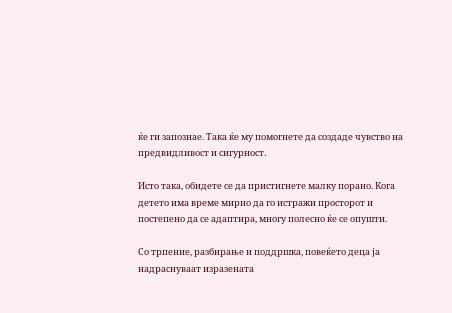ќе ги запознае. Така ќе му помогнете да создаде чувство на предвидливост и сигурност.

Исто така, обидете се да пристигнете малку порано. Кога детето има време мирно да го истражи просторот и постепено да се адаптира, многу полесно ќе се опушти.

Со трпение, разбирање и поддршка, повеќето деца ја надраснуваат изразената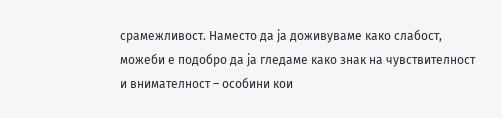срамежливост. Наместо да ја доживуваме како слабост, можеби е подобро да ја гледаме како знак на чувствителност и внимателност – особини кои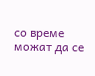со време можат да се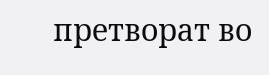претворат во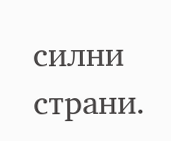силни страни.